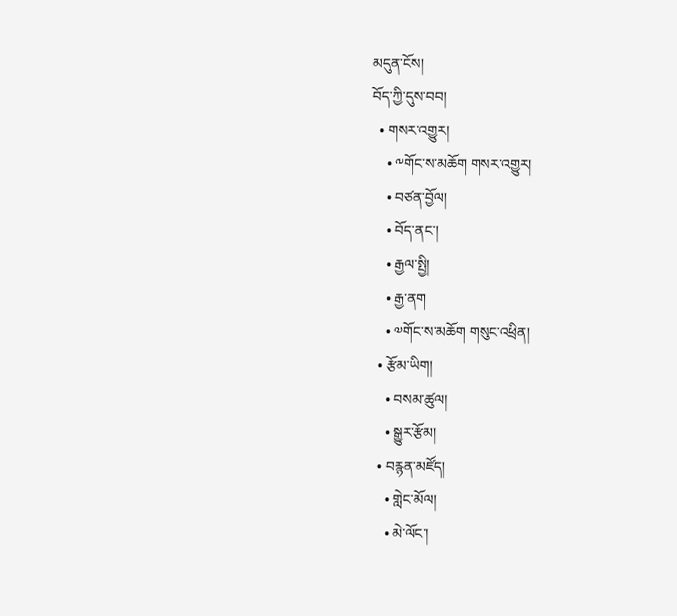མདུན་ངོས།
བོད་ཀྱི་དུས་བབ།
  • གསར་འགྱུར།
    • ༸གོང་ས་མཆོག གསར་འགྱུར།
    • བཙན་བྱོལ།
    • བོད་ནང་།
    • རྒྱལ་སྤྱི།
    • རྒྱ་ནག
    • ༧གོང་ས་མཆོག གསུང་འཕྲིན།
  • རྩོམ་ཡིག།
    • བསམ་ཚུལ།
    • སྒྱུར་རྩོམ།
  • བརྙན་མཛོད།
    • གླེང་མོལ།
    • མེ་ལོང་།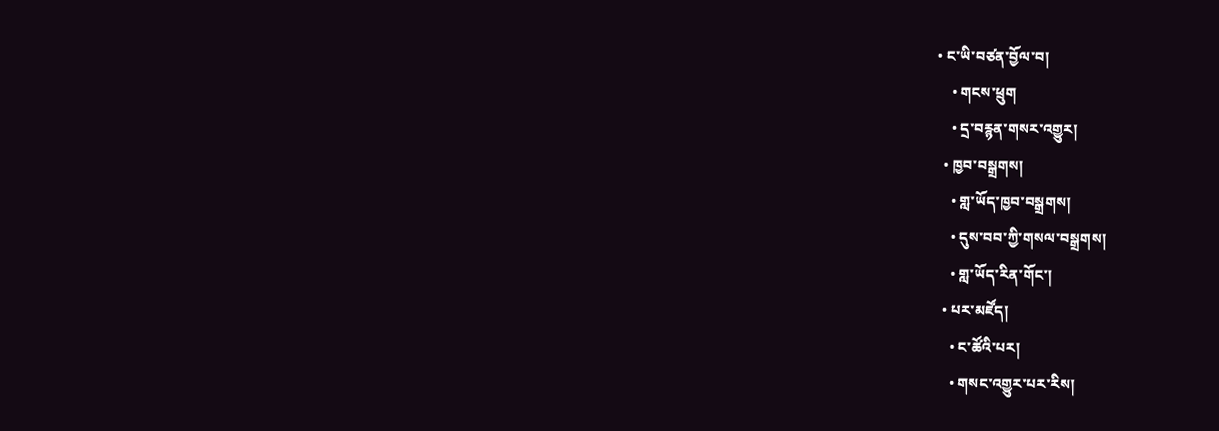• ང་ཡི་བཙན་བྱོལ་བ།
    • གངས་ཕྲུག
    • དྲ་བརྙན་གསར་འགྱུར།
  • ཁྱབ་བསྒྲགས།
    • གླ་ཡོད་ཁྱབ་བསྒྲགས།
    • དུས་བབ་ཀྱི་གསལ་བསྒྲགས།
    • གླ་ཡོད་རིན་གོང་།
  • པར་མཛོད།
    • ང་ཚོའི་པར།
    • གསང་འགྱུར་པར་རིས།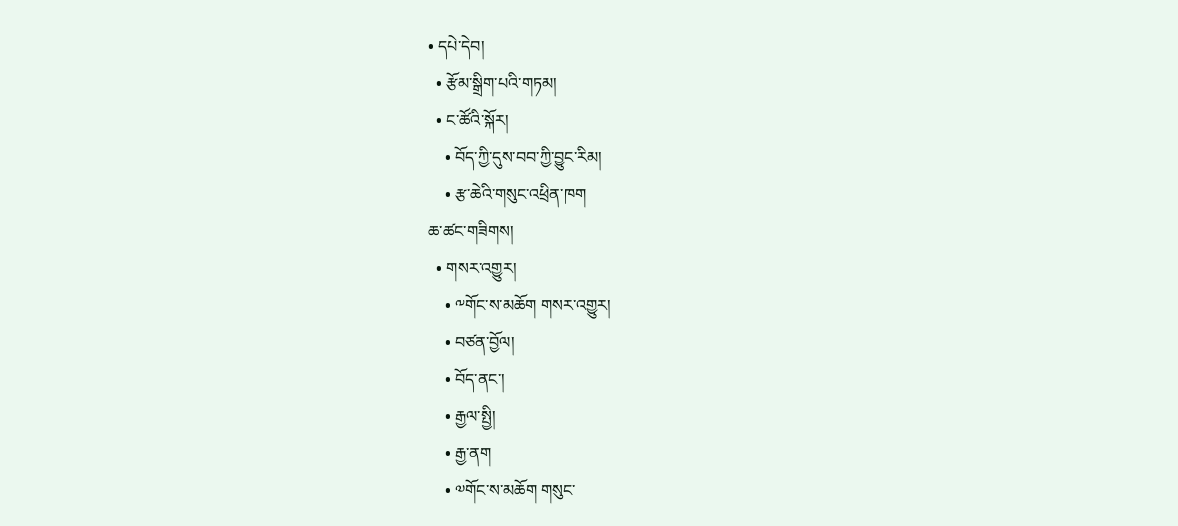• དཔེ་དེབ།
  • རྩོམ་སྒྲིག་པའི་གཏམ།
  • ང་ཚོའི་སྐོར།
    • བོད་ཀྱི་དུས་བབ་ཀྱི་བྱུང་རིམ།
    • རྩ་ཆེའི་གསུང་འཕྲིན་ཁག
ཆ་ཚང་གཟིགས།
  • གསར་འགྱུར།
    • ༸གོང་ས་མཆོག གསར་འགྱུར།
    • བཙན་བྱོལ།
    • བོད་ནང་།
    • རྒྱལ་སྤྱི།
    • རྒྱ་ནག
    • ༧གོང་ས་མཆོག གསུང་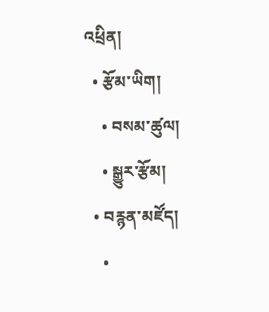འཕྲིན།
  • རྩོམ་ཡིག།
    • བསམ་ཚུལ།
    • སྒྱུར་རྩོམ།
  • བརྙན་མཛོད།
    •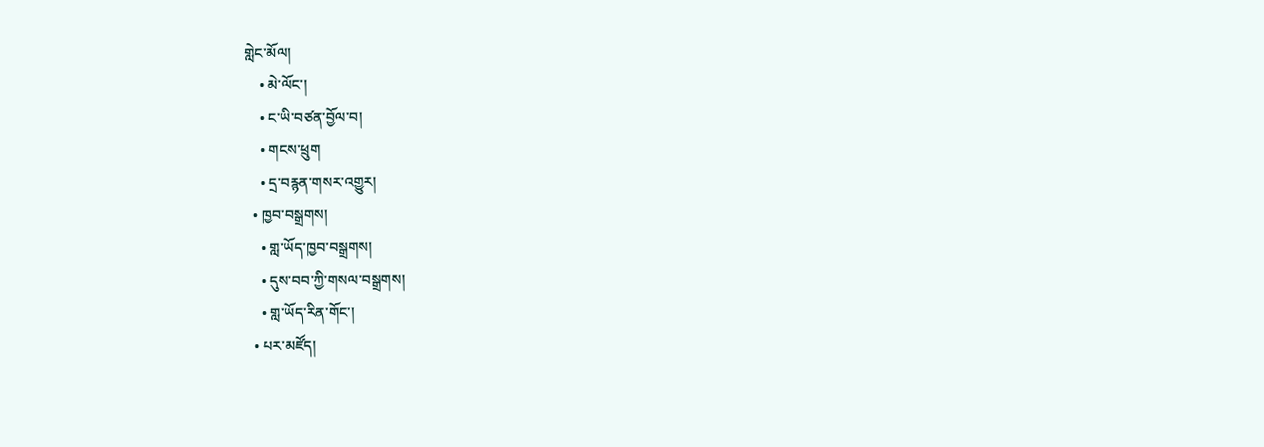གླེང་མོལ།
    • མེ་ལོང་།
    • ང་ཡི་བཙན་བྱོལ་བ།
    • གངས་ཕྲུག
    • དྲ་བརྙན་གསར་འགྱུར།
  • ཁྱབ་བསྒྲགས།
    • གླ་ཡོད་ཁྱབ་བསྒྲགས།
    • དུས་བབ་ཀྱི་གསལ་བསྒྲགས།
    • གླ་ཡོད་རིན་གོང་།
  • པར་མཛོད།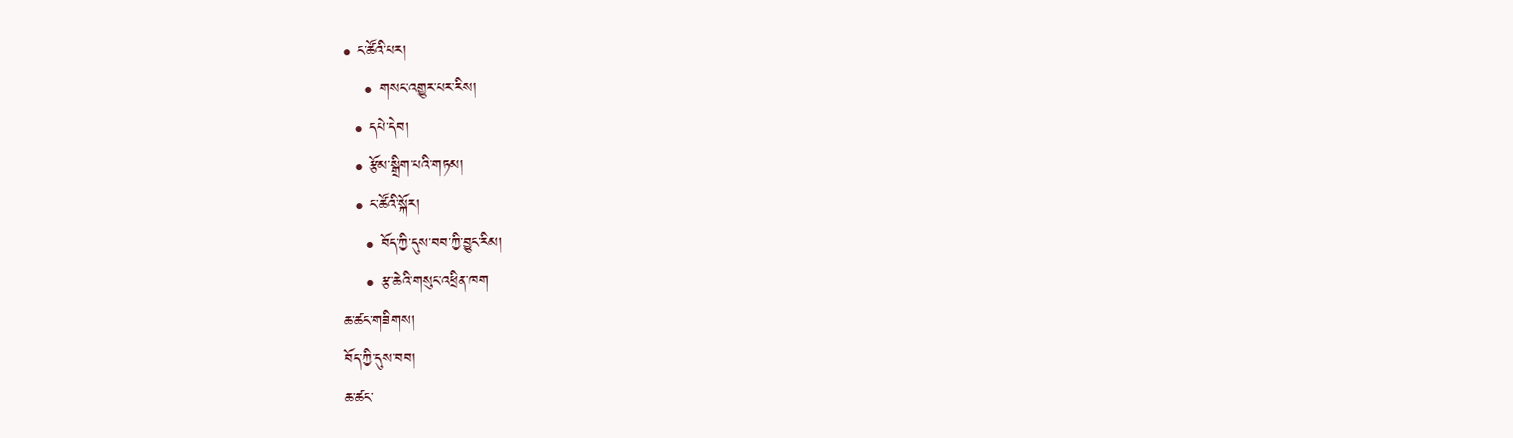• ང་ཚོའི་པར།
    • གསང་འགྱུར་པར་རིས།
  • དཔེ་དེབ།
  • རྩོམ་སྒྲིག་པའི་གཏམ།
  • ང་ཚོའི་སྐོར།
    • བོད་ཀྱི་དུས་བབ་ཀྱི་བྱུང་རིམ།
    • རྩ་ཆེའི་གསུང་འཕྲིན་ཁག
ཆ་ཚང་གཟིགས།
བོད་ཀྱི་དུས་བབ།
ཆ་ཚང་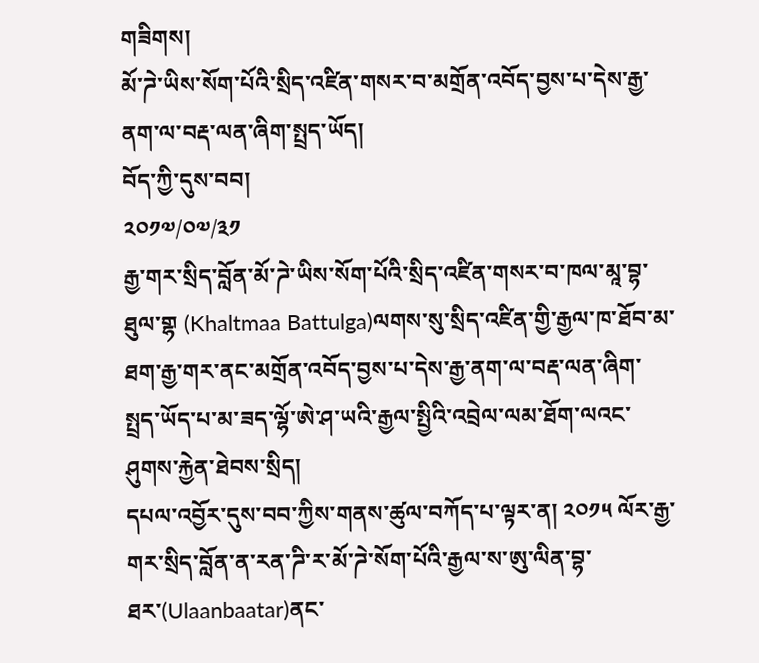གཟིགས།
མོ་ཌེ་ཡིས་སོག་པོའི་སྲིད་འཛིན་གསར་བ་མགྲོན་འབོད་བྱས་པ་དེས་རྒྱ་ནག་ལ་བརྡ་ལན་ཞིག་སྤྲད་ཡོད།
བོད་ཀྱི་དུས་བབ།
༢༠༡༧/༠༧/༣༡
རྒྱ་གར་སྲིད་བློན་མོ་ཌེ་ཡིས་སོག་པོའི་སྲིད་འཛིན་གསར་བ་ཁལ་མཱ་བྷ་ཐུལ་གྷ (Khaltmaa Battulga)ལགས་སུ་སྲིད་འཛིན་གྱི་རྒྱལ་ཁ་ཐོབ་མ་ཐག་རྒྱ་གར་ནང་མགྲོན་འབོད་བྱས་པ་དེས་རྒྱ་ནག་ལ་བརྡ་ལན་ཞིག་སྤྲད་ཡོད་པ་མ་ཟད་ལྷོ་ཨེ་ཤ་ཡའི་རྒྱལ་སྤྱིའི་འབྲེལ་ལམ་ཐོག་ལའང་ཤུགས་རྐྱེན་ཐེབས་སྲིད།
དཔལ་འབྱོར་དུས་བབ་ཀྱིས་གནས་ཚུལ་བཀོད་པ་ལྟར་ན། ༢༠༡༥ ལོར་རྒྱ་གར་སྲིད་བློན་ན་རན་ཌི་ར་མོ་ཌེ་སོག་པོའི་རྒྱལ་ས་ཨུ་ལིན་བྷ་ཐར་(Ulaanbaatar)ནང་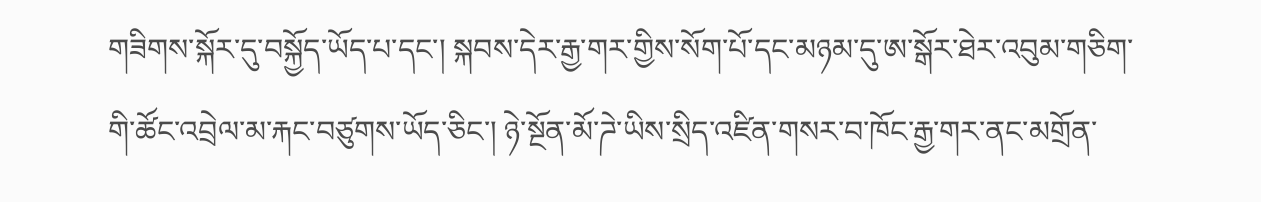གཟིགས་སྐོར་དུ་བསྐྱོད་ཡོད་པ་དང་། སྐབས་དེར་རྒྱ་གར་གྱིས་སོག་པོ་དང་མཉམ་དུ་ཨ་སྒོར་ཐེར་འབུམ་གཅིག་གི་ཚོང་འབྲེལ་མ་རྐང་བཙུགས་ཡོད་ཅིང་། ཉེ་སྔོན་མོ་ཌེ་ཡིས་སྲིད་འཛིན་གསར་བ་ཁོང་རྒྱ་གར་ནང་མགྲོན་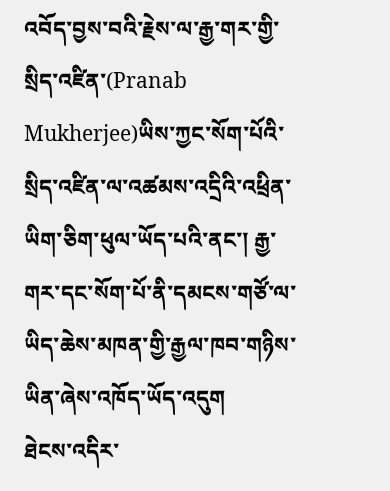འབོད་བྱས་བའི་རྗེས་ལ་རྒྱ་གར་གྱི་སྲིད་འཛིན་(Pranab Mukherjee)ཡིས་ཀྱང་སོག་པོའི་སྲིད་འཛིན་ལ་འཚམས་འདྲིའི་འཕྲིན་ཡིག་ཅིག་ཕུལ་ཡོད་པའི་ནང་། རྒྱ་གར་དང་སོག་པོ་ནི་དམངས་གཙོ་ལ་ཡིད་ཆེས་མཁན་གྱི་རྒྱལ་ཁབ་གཉིས་ཡིན་ཞེས་འཁོད་ཡོད་འདུག
ཐེངས་འདིར་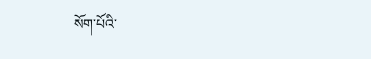སོག་པོའི་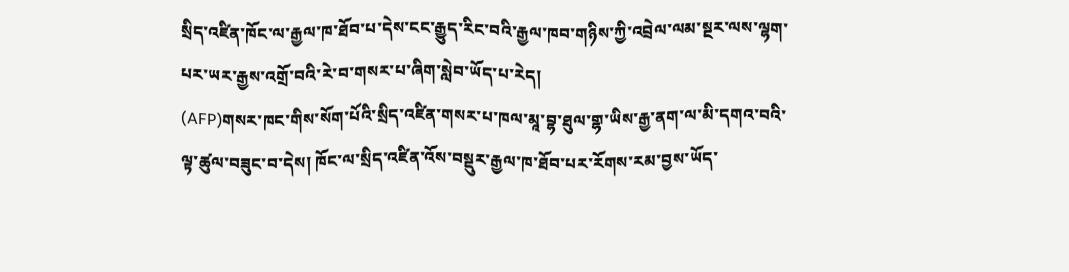སྲིད་འཛིན་ཁོང་ལ་རྒྱལ་ཁ་ཐོབ་པ་དེས་ངང་རྒྱུད་རིང་བའི་རྒྱལ་ཁབ་གཉིས་ཀྱི་འབྲེལ་ལམ་སྔར་ལས་ལྷག་པར་ཡར་རྒྱས་འགྲོ་བའི་རེ་བ་གསར་པ་ཞིག་སླེབ་ཡོད་པ་རེད།
(AFP)གསར་ཁང་གིས་སོག་པོའི་སྲིད་འཛིན་གསར་པ་ཁལ་མཱ་བྷ་ཐུལ་གྷ་ཡིས་རྒྱ་ནག་ལ་མི་དགའ་བའི་ལྟ་ཚུལ་བཟུང་བ་དེས། ཁོང་ལ་སྲིད་འཛིན་འོས་བསྡུར་རྒྱལ་ཁ་ཐོབ་པར་རོགས་རམ་བྱས་ཡོད་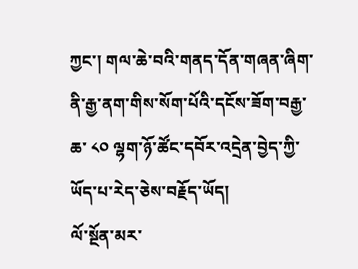ཀྱང་། གལ་ཆེ་བའི་གནད་དོན་གཞན་ཞིག་ནི་རྒྱ་ནག་གིས་སོག་པོའི་དངོས་ཟོག་བརྒྱ་ཆ་ ༨༠ ལྷག་ཉོ་ཚོང་དབོར་འདྲེན་བྱེད་ཀྱི་ཡོད་པ་རེད་ཅེས་བརྗོད་ཡོད།
ལོ་སྔོན་མར་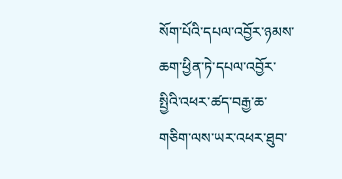སོག་པོའི་དཔལ་འབྱོར་ཉམས་ཆག་ཕྱིན་ཏེ་དཔལ་འབྱོར་སྤྱིའི་འཕར་ཚད་བརྒྱ་ཆ་གཅིག་ལས་ཡར་འཕར་ཐུབ་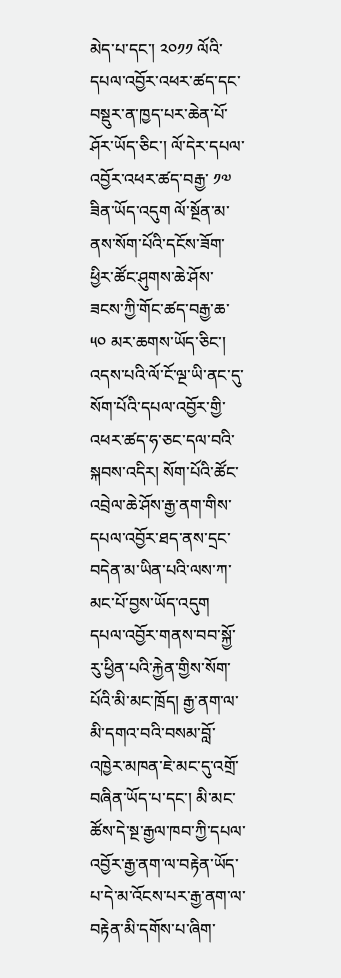མེད་པ་དང་། ༢༠༡༡ ལོའི་དཔལ་འབྱོར་འཕར་ཚད་དང་བསྡུར་ན་ཁྱད་པར་ཆེན་པོ་ཤོར་ཡོད་ཅིང་། ལོ་དེར་དཔལ་འབྱོར་འཕར་ཚད་བརྒྱ་ ༡༧ ཟིན་ཡོད་འདུག ལོ་སྔོན་མ་ནས་སོག་པོའི་དངོས་ཟོག་ཕྱིར་ཚོང་ཤུགས་ཆེ་ཤོས་ཟངས་ཀྱི་གོང་ཚད་བརྒྱ་ཆ་ ༥༠ མར་ཆགས་ཡོད་ཅིང་། འདས་པའི་ལོ་ངོ་ལྔ་ཡི་ནང་དུ་སོག་པོའི་དཔལ་འབྱོར་གྱི་འཕར་ཚད་ཧ་ཅང་དལ་བའི་སྐབས་འདིར། སོག་པོའི་ཚོང་འབྲེལ་ཆེ་ཤོས་རྒྱ་ནག་གིས་དཔལ་འབྱོར་ཐད་ནས་དྲང་བདེན་མ་ཡིན་པའི་ལས་ཀ་མང་པོ་བྱས་ཡོད་འདུག
དཔལ་འབྱོར་གནས་བབ་སྐྱོ་རུ་ཕྱིན་པའི་རྐྱེན་གྱིས་སོག་པོའི་མི་མང་ཁྲོད། རྒྱ་ནག་ལ་མི་དགའ་བའི་བསམ་བློ་འཁྱེར་མཁན་ཇེ་མང་དུ་འགྲོ་བཞིན་ཡོད་པ་དང་། མི་མང་ཚོས་དེ་སྔ་རྒྱལ་ཁབ་ཀྱི་དཔལ་འབྱོར་རྒྱ་ནག་ལ་བརྟེན་ཡོད་པ་དེ་མ་འོངས་པར་རྒྱ་ནག་ལ་བརྟེན་མི་དགོས་པ་ཞིག་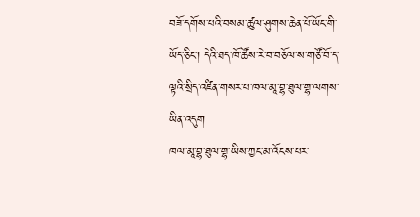བཟོ་དགོས་པའི་བསམ་ཚུལ་ཤུགས་ཆེན་པོ་ཡོང་གི་ཡོད་ཅིང་། དེའི་ཐད་ཁོ་ཚོས་རེ་བ་བཅོལ་ས་གཙོ་བོ་ད་ལྟའི་སྲིད་འཛིན་གསར་པ་ཁལ་མཱ་བྷ་ཐུལ་གྷ་ལགས་ཡིན་འདུག
ཁལ་མཱ་བྷ་ཐུལ་གྷ་ཡིས་ཀྱང་མ་འོངས་པར་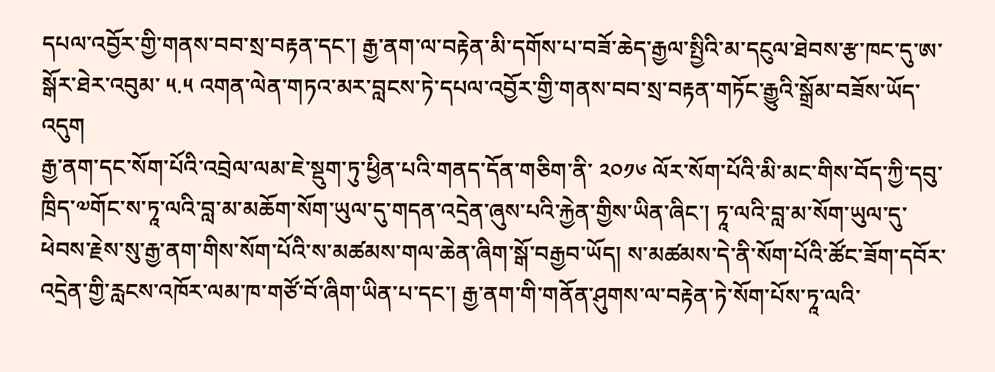དཔལ་འབྱོར་གྱི་གནས་བབ་སྲ་བརྟན་དང་། རྒྱ་ནག་ལ་བརྟེན་མི་དགོས་པ་བཟོ་ཆེད་རྒྱལ་སྤྱིའི་མ་དངུལ་ཐེབས་རྩ་ཁང་དུ་ཨ་སྒོར་ཐེར་འབུམ་ ༥.༥ འགན་ལེན་གཏའ་མར་བླངས་ཏེ་དཔལ་འབྱོར་གྱི་གནས་བབ་སྲ་བརྟན་གཏོང་རྒྱུའི་སྒྲོམ་བཟོས་ཡོད་འདུག
རྒྱ་ནག་དང་སོག་པོའི་འབྲེལ་ལམ་ཇེ་སྡུག་ཏུ་ཕྱིན་པའི་གནད་དོན་གཅིག་ནི་ ༢༠༡༦ ལོར་སོག་པོའི་མི་མང་གིས་བོད་ཀྱི་དབུ་ཁྲིད་༧གོང་ས་ཏཱ་ལའི་བླ་མ་མཆོག་སོག་ཡུལ་དུ་གདན་འདྲེན་ཞུས་པའི་རྐྱེན་གྱིས་ཡིན་ཞིང་། ཏཱ་ལའི་བླ་མ་སོག་ཡུལ་དུ་ཕེབས་རྗེས་སུ་རྒྱ་ནག་གིས་སོག་པོའི་ས་མཚམས་གལ་ཆེན་ཞིག་སྒོ་བརྒྱབ་ཡོད། ས་མཚམས་དེ་ནི་སོག་པོའི་ཚོང་ཟོག་དབོར་འདྲེན་གྱི་རླངས་འཁོར་ལམ་ཁ་གཙོ་བོ་ཞིག་ཡིན་པ་དང་། རྒྱ་ནག་གི་གནོན་ཤུགས་ལ་བརྟེན་ཏེ་སོག་པོས་ཏཱ་ལའི་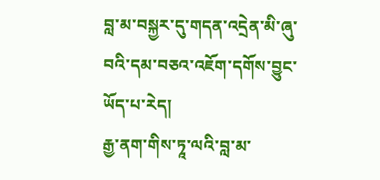བླ་མ་བསྐྱར་དུ་གདན་འདྲེན་མི་ཞུ་བའི་དམ་བཅའ་འཇོག་དགོས་བྱུང་ཡོད་པ་རེད།
རྒྱ་ནག་གིས་ཏཱ་ལའི་བླ་མ་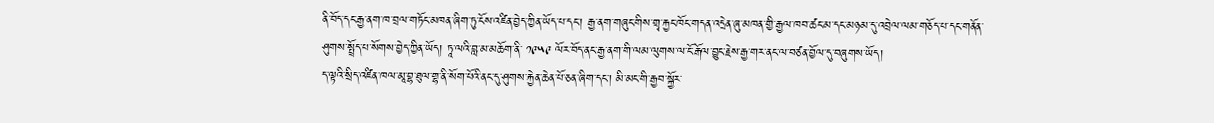ནི་བོད་དང་རྒྱ་ནག་ཁ་བྲལ་གཏོང་མཁན་ཞིག་ཏུ་ངོས་འཛིན་བྱེད་ཀྱིན་ཡོད་པ་དང་། རྒྱ་ནག་གཞུང་གིས་གྲྭ་རྐྱང་ཁོང་གདན་འདྲེན་ཞུ་མཁན་གྱི་རྒྱལ་ཁབ་ཚང་མ་དང་མཉམ་དུ་འབྲེལ་ལམ་གཅོད་པ་དང་གནོན་ཤུགས་སྤྲོད་པ་སོགས་བྱེད་ཀྱིན་ཡོད། ཏཱ་ལའི་བླ་མ་མཆོག་ནི་ ༡༩༥༩ ལོར་བོད་ནང་རྒྱ་ནག་གི་ལམ་ལུགས་ལ་ངོ་རྒོལ་བྱུང་རྗེས་རྒྱ་གར་ནང་ལ་བཙན་བྱོལ་དུ་བཞུགས་ཡོད།
ད་ལྟའི་སྲིད་འཛིན་ཁལ་མཱ་བྷ་ཐུལ་གྷ་ནི་སོག་པོའི་ནང་དུ་ཤུགས་རྐྱེན་ཆེན་པོ་ཅན་ཞིག་དང་། མི་མང་གི་རྒྱབ་སྐྱོར་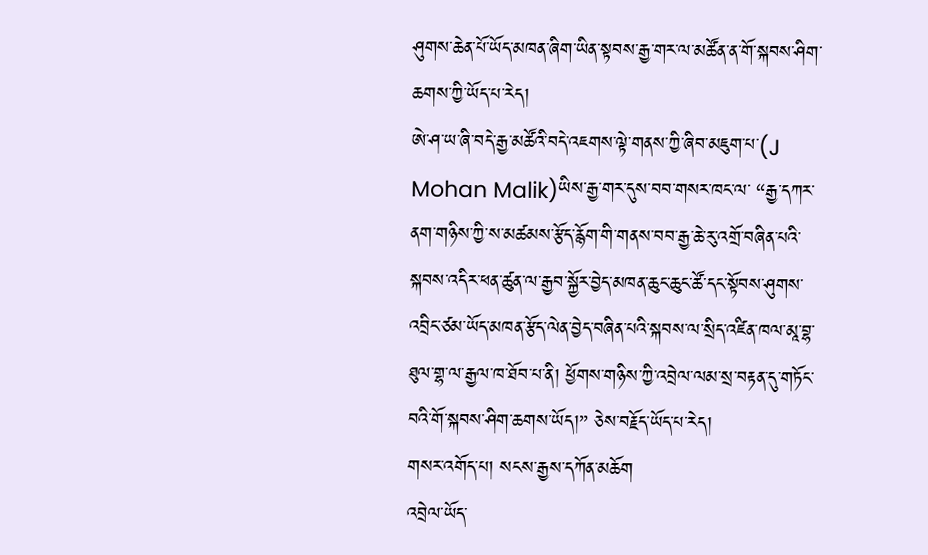ཤུགས་ཆེན་པོ་ཡོད་མཁན་ཞིག་ཡིན་སྟབས་རྒྱ་གར་ལ་མཚོན་ན་གོ་སྐབས་ཤིག་ཆགས་ཀྱི་ཡོད་པ་རེད།
ཨེ་ཤ་ཡ་ཞི་བདེ་རྒྱ་མཚོའི་བདེ་འཇགས་ལྟེ་གནས་ཀྱི་ཞིབ་མཇུག་པ་(J Mohan Malik)ཡིས་རྒྱ་གར་དུས་བབ་གསར་ཁང་ལ་ “རྒྱ་དཀར་ནག་གཉིས་ཀྱི་ས་མཚམས་རྩོད་རྙོག་གི་གནས་བབ་རྒྱ་ཆེ་རུ་འགྲོ་བཞིན་པའི་སྐབས་འདིར་ཕན་ཚུན་ལ་རྒྱབ་སྐྱོར་བྱེད་མཁན་ཆུང་ཆུང་ཚོ་དང་སྟོབས་ཤུགས་འབྲིང་ཙམ་ཡོད་མཁན་རྩོད་ལེན་བྱེད་བཞིན་པའི་སྐབས་ལ་སྲིད་འཛིན་ཁལ་མཱ་བྷ་ཐུལ་གྷ་ལ་རྒྱལ་ཁ་ཐོབ་པ་ནི། ཕྱོགས་གཉིས་ཀྱི་འབྲེལ་ལམ་སྲ་བརྟན་དུ་གཏོང་བའི་གོ་སྐབས་ཤིག་ཆགས་ཡོད།” ཅེས་བརྗོད་ཡོད་པ་རེད།
གསར་འགོད་པ། སངས་རྒྱས་དཀོན་མཆོག
འབྲེལ་ཡོད་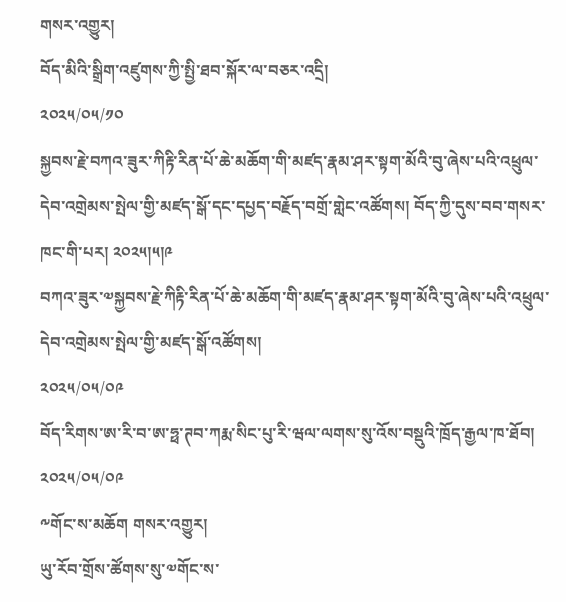གསར་འགྱུར།
བོད་མིའི་སྒྲིག་འཛུགས་ཀྱི་སྤྱི་ཐབ་སྐོར་ལ་བཅར་འདྲི།
༢༠༢༥/༠༥/༡༠
སྐྱབས་རྗེ་བཀའ་ཟུར་ཀིརྟི་རིན་པོ་ཆེ་མཆོག་གི་མཛད་རྣམ་ཤར་སྟག་མོའི་བུ་ཞེས་པའི་འཕྲུལ་དེབ་འགྲེམས་སྤེལ་གྱི་མཛད་སྒོ་དང་དཔྱད་བརྗོད་བགྲོ་གླེང་འཚོགས། བོད་ཀྱི་དུས་བབ་གསར་ཁང་གི་པར། ༢༠༢༥།༥།༩
བཀའ་ཟུར་༧སྐྱབས་རྗེ་ཀིརྟི་རིན་པོ་ཆེ་མཆོག་གི་མཛད་རྣམ་ཤར་སྟག་མོའི་བུ་ཞེས་པའི་འཕྲུལ་དེབ་འགྲེམས་སྤེལ་གྱི་མཛད་སྒོ་འཚོགས།
༢༠༢༥/༠༥/༠༩
བོད་རིགས་ཨ་རི་བ་ཨ་ཧྥ་ཊབ་ཀརྨ་སིང་པུ་རི་ཝལ་ལགས་སུ་འོས་བསྡུའི་ཁྲོད་རྒྱལ་ཁ་ཐོབ།
༢༠༢༥/༠༥/༠༩
༸གོང་ས་མཆོག གསར་འགྱུར།
ཡུ་རོབ་གྲོས་ཚོགས་སུ་༧གོང་ས་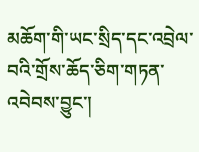མཆོག་གི་ཡང་སྲིད་དང་འབྲེལ་བའི་གྲོས་ཆོད་ཅིག་གཏན་འབེབས་བྱུང་།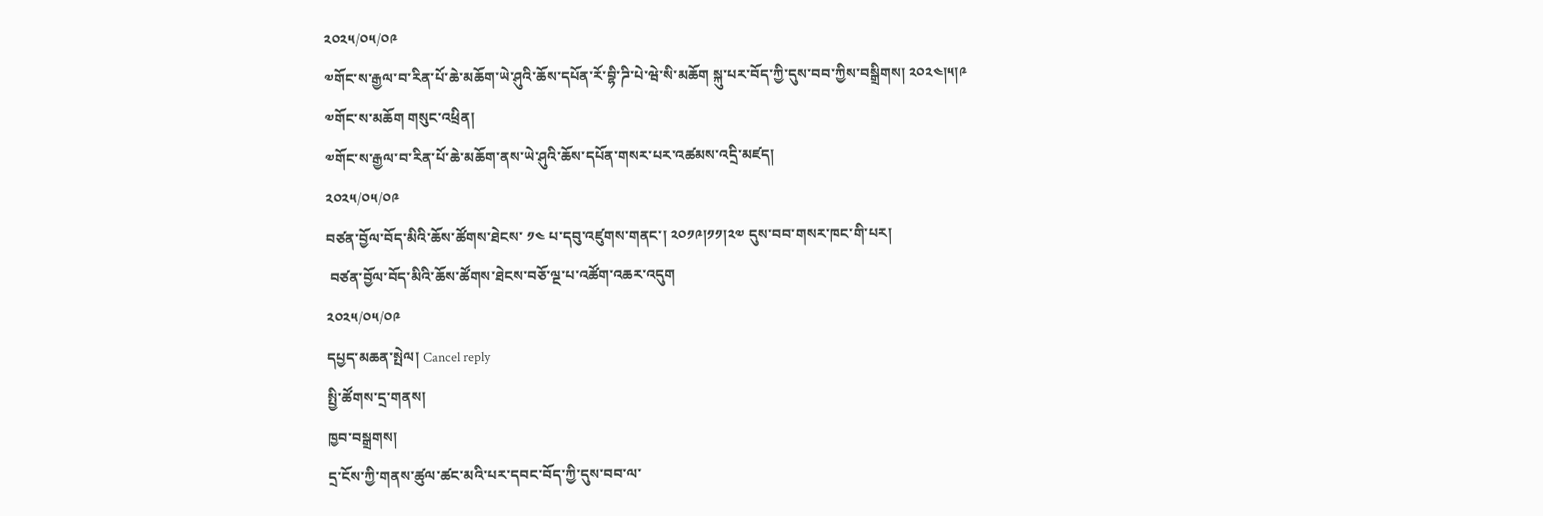༢༠༢༥/༠༥/༠༩
༧གོང་ས་རྒྱལ་བ་རིན་པོ་ཆེ་མཆོག་ཡེ་ཤུའི་ཆོས་དཔོན་རོ་བྷི་ཌི་པེ་ཝེ་སི་མཆོག སྐུ་པར་བོད་ཀྱི་དུས་བབ་ཀྱིས་བསྒྲིགས། ༢༠༢༤།༥།༩
༧གོང་ས་མཆོག གསུང་འཕྲིན།
༧གོང་ས་རྒྱལ་བ་རིན་པོ་ཆེ་མཆོག་ནས་ཡེ་ཤུའི་ཆོས་དཔོན་གསར་པར་འཚམས་འདྲི་མཛད།
༢༠༢༥/༠༥/༠༩
བཙན་བྱོལ་བོད་མིའི་ཆོས་ཚོགས་ཐེངས་ ༡༤ པ་དབུ་འཛུགས་གནང་། ༢༠༡༩།༡༡།༢༧ དུས་བབ་གསར་ཁང་གི་པར།
 བཙན་བྱོལ་བོད་མིའི་ཆོས་ཚོགས་ཐེངས་བཅོ་ལྔ་པ་འཚོག་འཆར་འདུག
༢༠༢༥/༠༥/༠༩
དཔྱད་མཆན་སྤེལ། Cancel reply
སྤྱི་ཚོགས་དྲ་གནས།
ཁྱབ་བསྒྲགས།
དྲ་ངོས་ཀྱི་གནས་ཚུལ་ཚང་མའི་པར་དབང་བོད་ཀྱི་དུས་བབ་ལ་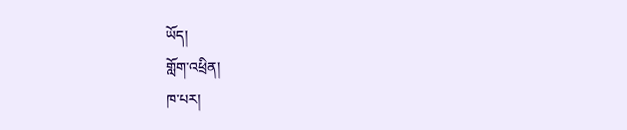ཡོད།
གློག་འཕྲིན།
ཁ་པར།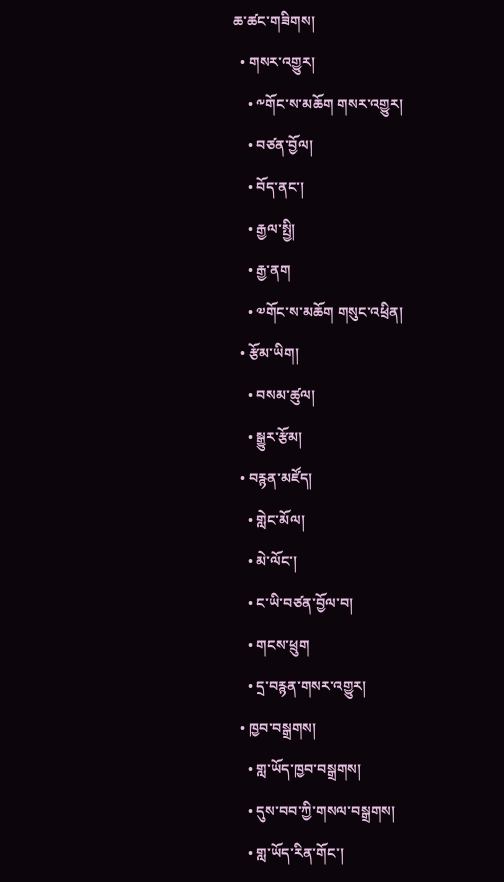ཆ་ཚང་གཟིགས།
  • གསར་འགྱུར།
    • ༸གོང་ས་མཆོག གསར་འགྱུར།
    • བཙན་བྱོལ།
    • བོད་ནང་།
    • རྒྱལ་སྤྱི།
    • རྒྱ་ནག
    • ༧གོང་ས་མཆོག གསུང་འཕྲིན།
  • རྩོམ་ཡིག།
    • བསམ་ཚུལ།
    • སྒྱུར་རྩོམ།
  • བརྙན་མཛོད།
    • གླེང་མོལ།
    • མེ་ལོང་།
    • ང་ཡི་བཙན་བྱོལ་བ།
    • གངས་ཕྲུག
    • དྲ་བརྙན་གསར་འགྱུར།
  • ཁྱབ་བསྒྲགས།
    • གླ་ཡོད་ཁྱབ་བསྒྲགས།
    • དུས་བབ་ཀྱི་གསལ་བསྒྲགས།
    • གླ་ཡོད་རིན་གོང་།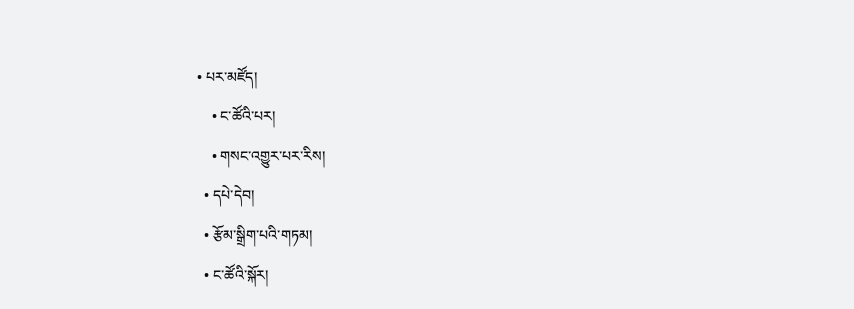• པར་མཛོད།
    • ང་ཚོའི་པར།
    • གསང་འགྱུར་པར་རིས།
  • དཔེ་དེབ།
  • རྩོམ་སྒྲིག་པའི་གཏམ།
  • ང་ཚོའི་སྐོར།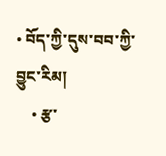• བོད་ཀྱི་དུས་བབ་ཀྱི་བྱུང་རིམ།
    • རྩ་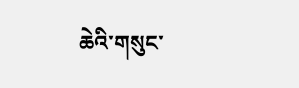ཆེའི་གསུང་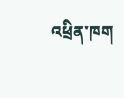འཕྲིན་ཁག